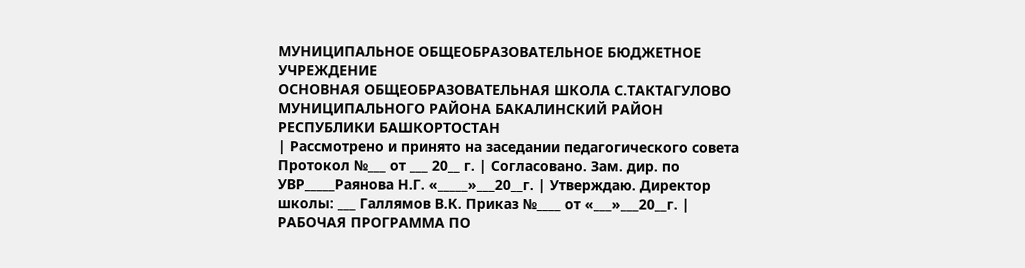МУНИЦИПАЛЬНОЕ ОБЩЕОБРАЗОВАТЕЛЬНОЕ БЮДЖЕТНОЕ УЧРЕЖДЕНИЕ
ОСНОВНАЯ ОБЩЕОБРАЗОВАТЕЛЬНАЯ ШКОЛА С.ТАКТАГУЛОВО
МУНИЦИПАЛЬНОГО РАЙОНА БАКАЛИНСКИЙ РАЙОН РЕСПУБЛИКИ БАШКОРТОСТАН
| Рассмотрено и принято на заседании педагогического совета Протокол №___ от ___ 20__ г. | Согласовано. Зам. дир. по УВР_____Раянова Н.Г. «_____»___20__г. | Утверждаю. Директор школы: ___ Галлямов В.К. Приказ №____ от «___»___20__г. |
РАБОЧАЯ ПРОГРАММА ПО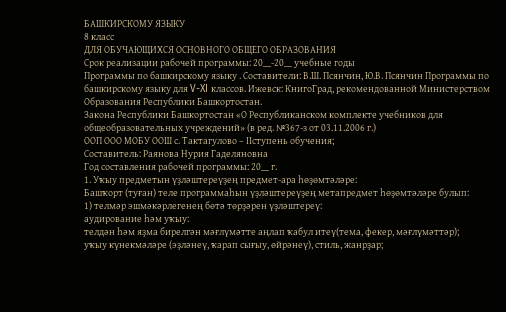БАШКИРСКОМУ ЯЗЫКУ
8 класс
ДЛЯ ОБУЧАЮЩИХСЯ ОСНОВНОГО ОБЩЕГО ОБРАЗОВАНИЯ
Срок реализации рабочей программы: 20__-20__ учебные годы
Программы по башкирскому языку . Составители: В.Ш. Псянчин, Ю.В. Псянчин Программы по башкирскому языку для V-XI классов. Ижевск: КнигоГрад, рекомендованной Министерством Образования Республики Башкортостан.
Закона Республики Башкортостан «О Республиканском комплекте учебников для общеобразовательных учреждений» (в ред. №367-з от 03.11.2006 г.)
ООП ООО МОБУ ООШ с. Тактагулово – IIступень обучения;
Составитель: Раянова Нурия Гаделяновна
Год составления рабочей программы: 20__ г.
1. Уҡыу предметын үҙләштереүҙең предмет-ара һөҙөмтәләре:
Башҡорт (туған) теле программаһын үҙләштереүҙең метапредмет һөҙөмтәләре булып:
1) телмәр эшмәкәрлегенең бөтә төрҙәрен үҙләштереү:
аудирование һәм уҡыу:
телдән һәм яҙма бирелгән мәғлүмәтте аңлап ҡабул итеү(тема, фекер, мәғлүмәттәр);
уҡыу күнекмәләре (эҙләнеү, ҡарап сығыу, өйрәнеү), стиль, жанрҙар;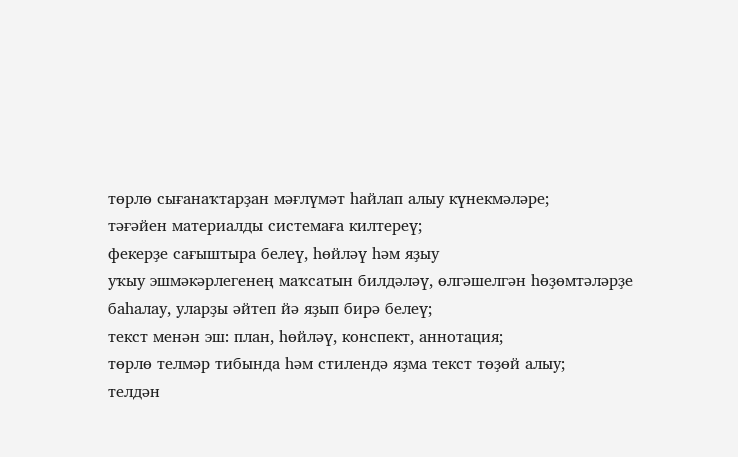төрлө сығанаҡтарҙан мәғлүмәт һайлап алыу күнекмәләре;
тәғәйен материалды системаға килтереү;
фекерҙе сағыштыра белеү, һөйләү һәм яҙыу
уҡыу эшмәкәрлегенең маҡсатын билдәләү, өлгәшелгән һөҙөмтәләрҙе баһалау, уларҙы әйтеп йә яҙып бирә белеү;
текст менән эш: план, һөйләү, конспект, аннотация;
төрлө телмәр тибында һәм стилендә яҙма текст төҙөй алыу;
телдән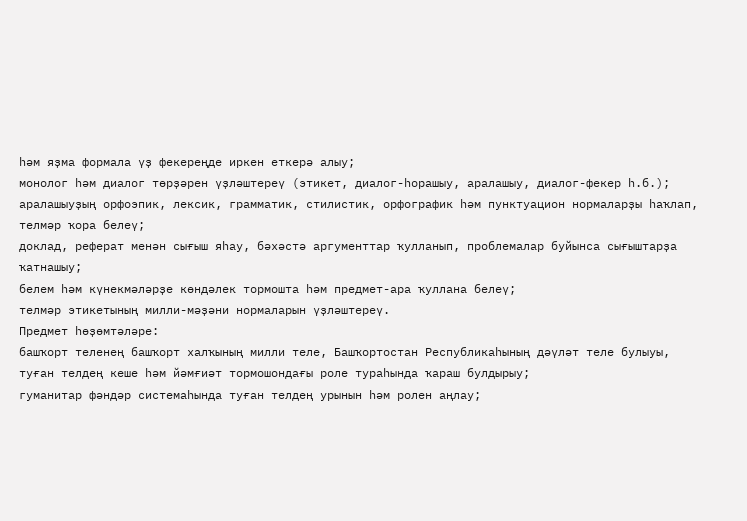һәм яҙма формала үҙ фекереңде иркен еткерә алыу;
монолог һәм диалог төрҙәрен үҙләштереү (этикет, диалог-һорашыу, аралашыу, диалог-фекер һ.б.);
аралашыуҙың орфоэпик, лексик, грамматик, стилистик, орфографик һәм пунктуацион нормаларҙы һаҡлап, телмәр ҡора белеү;
доклад, реферат менән сығыш яһау, бәхәстә аргументтар ҡулланып, проблемалар буйынса сығыштарҙа ҡатнашыу;
белем һәм күнекмәләрҙе көндәлек тормошта һәм предмет-ара ҡуллана белеү;
телмәр этикетының милли-мәҙәни нормаларын үҙләштереү.
Предмет һөҙөмтәләре:
башҡорт теленең башҡорт халҡының милли теле, Башҡортостан Республикаһының дәүләт теле булыуы, туған телдең кеше һәм йәмғиәт тормошондағы роле тураһында ҡараш булдырыу;
гуманитар фәндәр системаһында туған телдең урынын һәм ролен аңлау;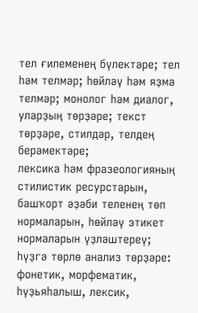тел ғилеменең бүлектәре; тел һәм телмәр; һөйләү һәм яҙма телмәр; монолог һәм диалог, уларҙың төрҙәре; текст төрҙәре, стилдәр, телдең берәмектәре;
лексика һәм фразеологияның стилистик ресурстарын, башҡорт әҙәби теленең төп нормаларын, һөйләү этикет нормаларын үҙләштереү;
һүҙгә төрлө анализ төрҙәре: фонетик, морфематик, һүҙьяһалыш, лексик,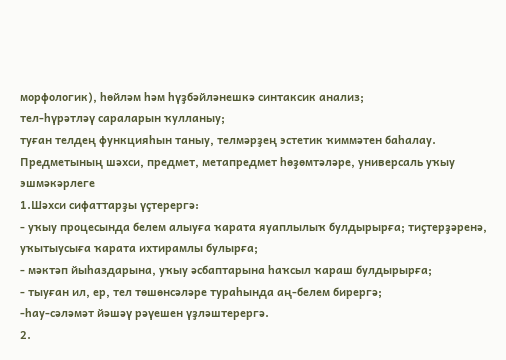морфологик), һөйләм һәм һүҙбәйләнешкә синтаксик анализ;
тел-һүрәтләү сараларын ҡулланыу;
туған телдең функцияһын таныу, телмәрҙең эстетик ҡиммәтен баһалау.
Предметының шәхси, предмет, метапредмет һөҙөмтәләре, универсаль уҡыу эшмәкәрлеге
1.Шәхси сифаттарҙы үҫтерергә:
- уҡыу процесында белем алыуға ҡарата яуаплылыҡ булдырырға; тиҫтерҙәренә, уҡытыусыға ҡарата ихтирамлы булырға;
- мәктәп йыһаздарына, уҡыу әсбаптарына һаҡсыл ҡараш булдырырға;
- тыуған ил, ер, тел төшөнсәләре тураһында аң-белем бирергә;
-һау-сәләмәт йәшәү рәүешен үҙләштерергә.
2.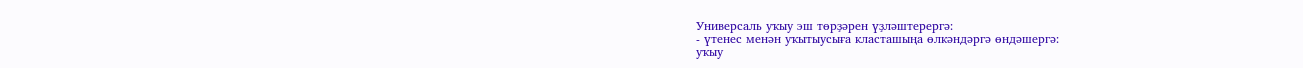Универсаль уҡыу эш төрҙәрен үҙләштерергә:
- үтенес менән уҡытыусыға класташыңа өлкәндәргә өндәшергә:
уҡыу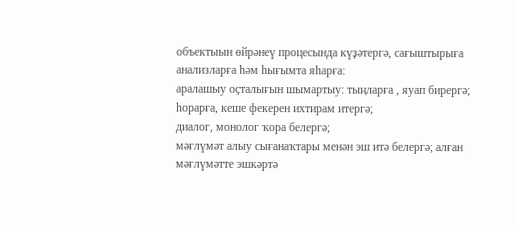объектыын өйрәнеү процесында күҙәтергә, сағыштырыға анализларға һәм һығымта яһарға:
аралашыу оҫталығын шымартыу: тыңларға , яуап бирергә; һорарға, кеше фекерен ихтирам итергә;
диалог, монолог ҡора белергә;
мәғлүмәт алыу сығанаҡтары менән эш итә белергә; алған мәғлүмәтте эшкәртә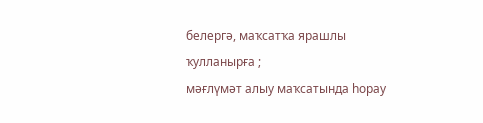белергә, маҡсатҡа ярашлы ҡулланырға ;
мәғлүмәт алыу маҡсатында һорау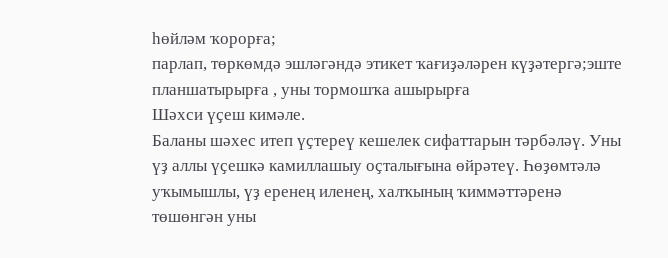һөйләм ҡорорға;
парлап, төркөмдә эшләгәндә этикет ҡағиҙәләрен күҙәтергә;эште планшатырырға , уны тормошҡа ашырырға
Шәхси үҫеш кимәле.
Баланы шәхес итеп үҫтереү кешелек сифаттарын тәрбәләү. Уны үҙ аллы үҫешкә камиллашыу оҫталығына өйрәтеү. Һөҙөмтәлә уҡымышлы, үҙ еренең иленең, халҡының ҡиммәттәренә төшөнгән уны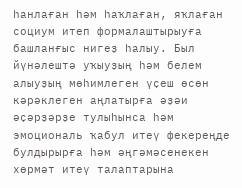һанлаған һәм һаҡлаған, яҡлаған социум итеп формалаштырыуға башланғыс нигеҙ һалыу. Был йүнәлештә уҡыуҙың һәм белем алыуҙың мөһимлеген үҫеш өсөн кәрәклеген аңлатырға әҙәи әҫәрҙәрҙе тулыһынса һәм эмоциональ ҡабул итеү фекереңде булдырырға һәм әңгәмәсенекен хөрмәт итеү талаптарына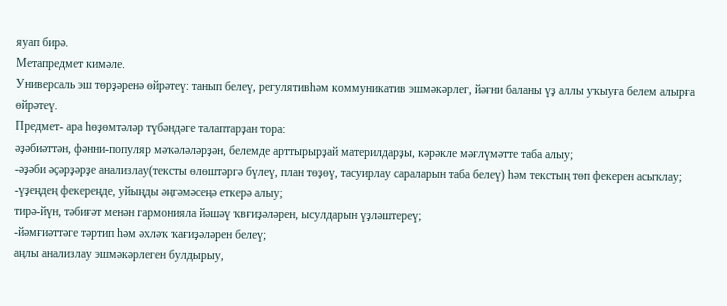яуап бирә.
Метапредмет кимәле.
Универсаль эш төрҙәренә өйрәтеү: танып белеү, регулятивһәм коммуникатив эшмәкәрлег, йәғни баланы үҙ аллы уҡыуға белем алырға өйрәтеү.
Предмет- ара һөҙөмтәләр түбәндәге талаптарҙан тора:
әҙәбиәттән, фәнни-популяр мәҡәләләрҙән, белемде арттырырҙай материлдарҙы, кәрәкле мәғлүмәтте таба алыу;
-әҙәби әҫәрҙәрҙе анализлау(тексты өлөштәргә бүлеү, план төҙөү, тасуирлау сараларын таба белеү) һәм текстың төп фекерен асыҡлау;
-үҙеңдең фекереңде, уйыңды әңгәмәсеңә еткерә алыу;
тирә-йүн, тәбиғәт менән гармонияла йәшәү ҡвғиҙәләрен, ысулдарын үҙләштереү;
-йәмғиәттәге тәртип һәм әхләҡ ҡағиҙәләрен белеү;
аңлы анализлау эшмәкәрлеген булдырыу,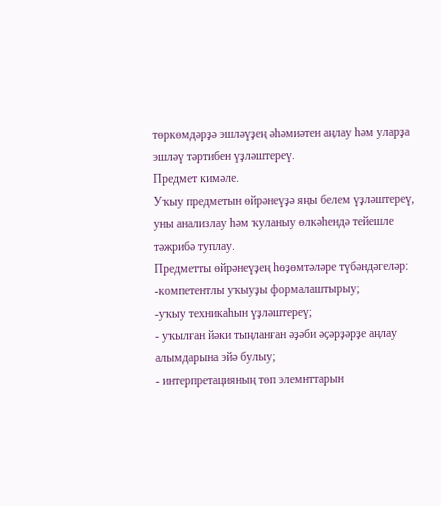төркөмдәрҙә эшләүҙең әһәмиәтен аңлау һәм уларҙа эшләү тәртибен үҙләштереү.
Предмет кимәле.
Уҡыу предметын өйрәнеүҙә яңы белем үҙләштереү, уны анализлау һәм ҡуланыу өлкәһендә тейешле тәжрибә туплау.
Предметты өйрәнеүҙең һөҙөмтәләре түбәндәгеләр:
-компетентлы уҡыуҙы формалаштырыу;
-уҡыу техникаһын үҙләштереү;
- уҡылған йәки тыңланған әҙәби әҫәрҙәрҙе аңлау алымдарына эйә булыу;
- интерпретацияның төп элемнттарын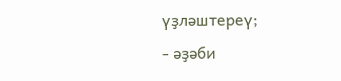үҙләштереү;
- әҙәби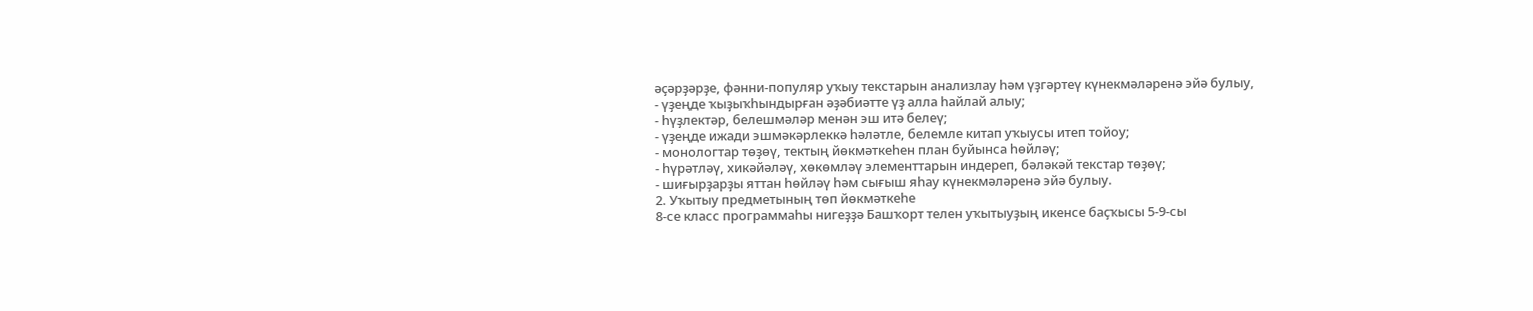әҫәрҙәрҙе, фәнни-популяр уҡыу текстарын анализлау һәм үҙгәртеү күнекмәләренә эйә булыу,
- үҙеңде ҡыҙыҡһындырған әҙәбиәтте үҙ алла һайлай алыу;
- һүҙлектәр, белешмәләр менән эш итә белеү;
- үҙеңде ижади эшмәкәрлеккә һәләтле, белемле китап уҡыусы итеп тойоу;
- монологтар төҙөү, тектың йөкмәткеһен план буйынса һөйләү;
- һүрәтләү, хикәйәләү, хөкөмләү элементтарын индереп, бәләкәй текстар төҙөү;
- шиғырҙарҙы яттан һөйләү һәм сығыш яһау күнекмәләренә эйә булыу.
2. Уҡытыу предметының төп йөкмәткеһе
8-се класс программаһы нигеҙҙә Башҡорт телен уҡытыуҙың икенсе баҫҡысы 5-9-сы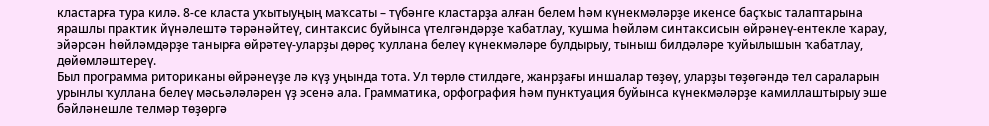кластарға тура килә. 8-се класта уҡытыуңың маҡсаты – түбәнге кластарҙа алған белем һәм күнекмәләрҙе икенсе баҫҡыс талаптарына ярашлы практик йүнәлештә тәрәнәйтеү, синтаксис буйынса үтелгәндәрҙе ҡабатлау, ҡушма һөйләм синтаксисын өйрәнеү-ентекле ҡарау, эйәрсән һөйләмдәрҙе танырға өйрәтеү-уларҙы дөрөҫ ҡуллана белеү күнекмәләре булдырыу, тыныш билдәләре ҡуйылышын ҡабатлау, дөйөмләштереү.
Был программа риториканы өйрәнеүҙе лә күҙ уңында тота. Ул төрлө стилдәге, жанрҙағы иншалар төҙөү, уларҙы төҙөгәндә тел сараларын урынлы ҡуллана белеү мәсьәләләрен үҙ эсенә ала. Грамматика, орфография һәм пунктуация буйынса күнекмәләрҙе камиллаштырыу эше бәйләнешле телмәр төҙөргә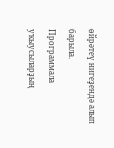өйрәтеү нигеҙендә алып барыла.
Программала уҡыусыларҙың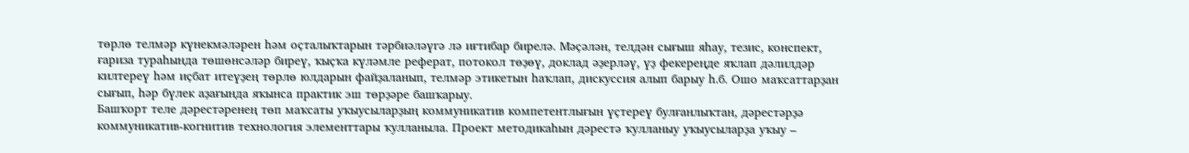төрлө телмәр күнекмәләрен һәм оҫталыҡтарын тәрбиәләүгә лә иғтибар бирелә. Мәҫәлән, телдән сығыш яһау, тезис, конспект, ғариза тураһында төшөнсәләр биреү, ҡыҫҡа күләмле реферат, потокол төҙөү, доклад әҙерләү, үҙ фекереңде яҡлап дәлилдәр килтереү һәм иҫбат итеүҙең төрлө юлдарын файҙаланып, телмәр этикетын һаҡлап, дискуссия алып барыу һ.б. Ошо маҡсаттарҙан сығып, һәр бүлек аҙағында яҡынса практик эш төрҙәре башҡарыу.
Башҡорт теле дәрестәренең төп маҡсаты уҡыусыларҙың коммуникатив компетентлығын үҫтереү булғанлыҡтан, дәрестәрҙә коммуникатив-когнитив технология элементтары ҡулланыла. Проект методикаһын дәрестә ҡулланыу уҡыусыларҙа уҡыу –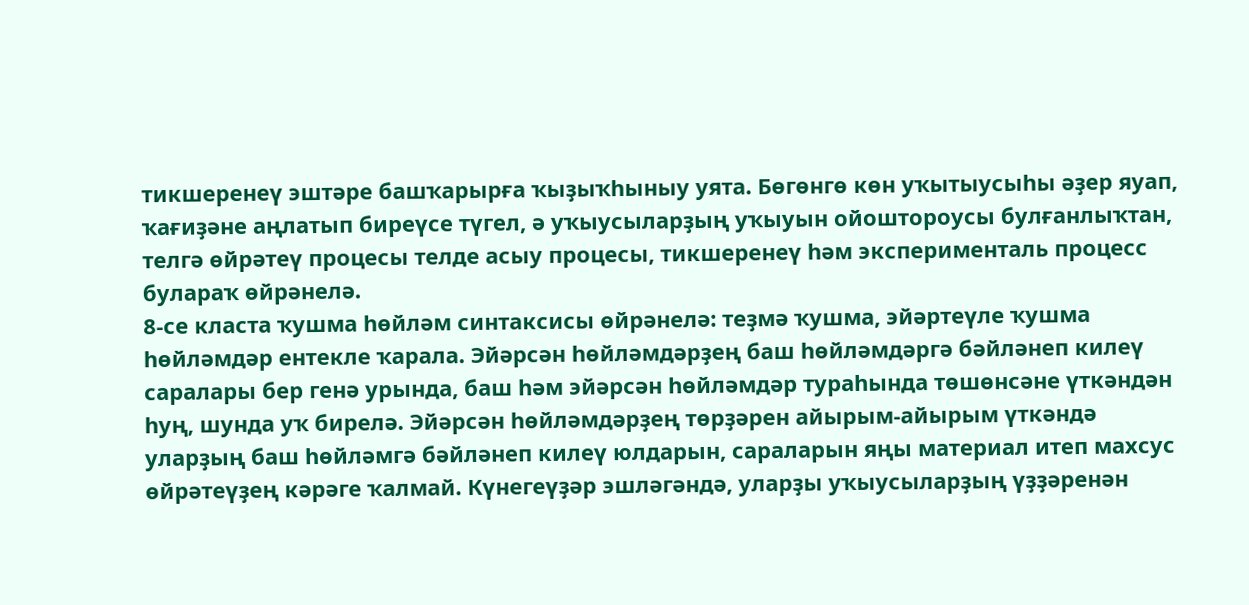тикшеренеү эштәре башҡарырға ҡыҙыҡһыныу уята. Бөгөнгө көн уҡытыусыһы әҙер яуап, ҡағиҙәне аңлатып биреүсе түгел, ә уҡыусыларҙың уҡыуын ойоштороусы булғанлыҡтан, телгә өйрәтеү процесы телде асыу процесы, тикшеренеү һәм эксперименталь процесс булараҡ өйрәнелә.
8-се класта ҡушма һөйләм синтаксисы өйрәнелә: теҙмә ҡушма, эйәртеүле ҡушма һөйләмдәр ентекле ҡарала. Эйәрсән һөйләмдәрҙең баш һөйләмдәргә бәйләнеп килеү саралары бер генә урында, баш һәм эйәрсән һөйләмдәр тураһында төшөнсәне үткәндән һуң, шунда уҡ бирелә. Эйәрсән һөйләмдәрҙең төрҙәрен айырым-айырым үткәндә уларҙың баш һөйләмгә бәйләнеп килеү юлдарын, сараларын яңы материал итеп махсус өйрәтеүҙең кәрәге ҡалмай. Күнегеүҙәр эшләгәндә, уларҙы уҡыусыларҙың үҙҙәренән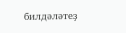билдәләтеҙ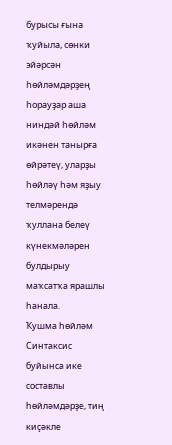бурысы ғына ҡуйыла, сөнки эйәрсән һөйләмдәрҙең һорауҙар аша ниндәй һөйләм икәнен танырға өйрәтеү, уларҙы һөйләү һәм яҙыу телмәрендә ҡуллана белеү күнекмәләрен булдырыу маҡсатҡа ярашлы һанала.
Ҡушма һөйләм
Синтаксис буйынса ике составлы һөйләмдәрҙе, тиң киҫәкле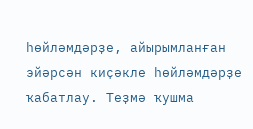һөйләмдәрҙе, айырымланған эйәрсән киҫәкле һөйләмдәрҙе ҡабатлау. Теҙмә ҡушма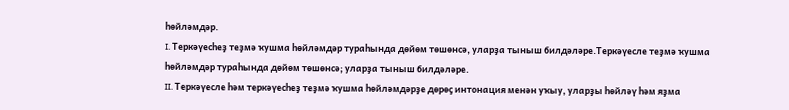һөйләмдәр.
I. Теркәүесһеҙ теҙмә ҡушма һөйләмдәр тураһында дөйөм төшөнсә, уларҙа тыныш билдәләре.Теркәүесле теҙмә ҡушма һөйләмдәр тураһында дөйөм төшөнсә; уларҙа тыныш билдәләре.
II. Теркәүесле һәм теркәүесһеҙ теҙмә ҡушма һөйләмдәрҙе дөрөҫ интонация менән уҡыу, уларҙы һөйләү һәм яҙма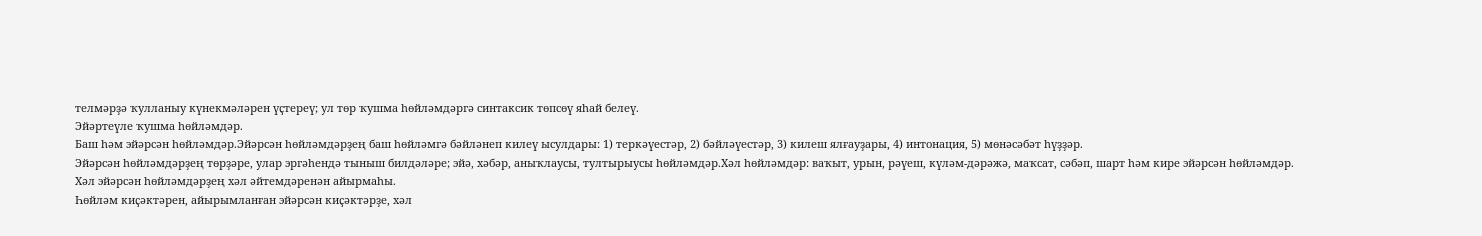телмәрҙә ҡулланыу күнекмәләрен үҫтереү; ул төр ҡушма һөйләмдәргә синтаксик төпсөү яһай белеү.
Эйәртеүле ҡушма һөйләмдәр.
Баш һәм эйәрсән һөйләмдәр.Эйәрсән һөйләмдәрҙең баш һөйләмгә бәйләнеп килеү ысулдары: 1) теркәүестәр, 2) бәйләүестәр, 3) килеш ялғауҙары, 4) интонация, 5) мөнәсәбәт һүҙҙәр.
Эйәрсән һөйләмдәрҙең төрҙәре, улар эргәһендә тыныш билдәләре; эйә, хәбәр, аныҡлаусы, тултырыусы һөйләмдәр.Хәл һөйләмдәр: ваҡыт, урын, рәүеш, күләм-дәрәжә, маҡсат, сәбәп, шарт һәм кире эйәрсән һөйләмдәр.
Хәл эйәрсән һөйләмдәрҙең хәл әйтемдәренән айырмаһы.
Һөйләм киҫәктәрен, айырымланған эйәрсән киҫәктәрҙе, хәл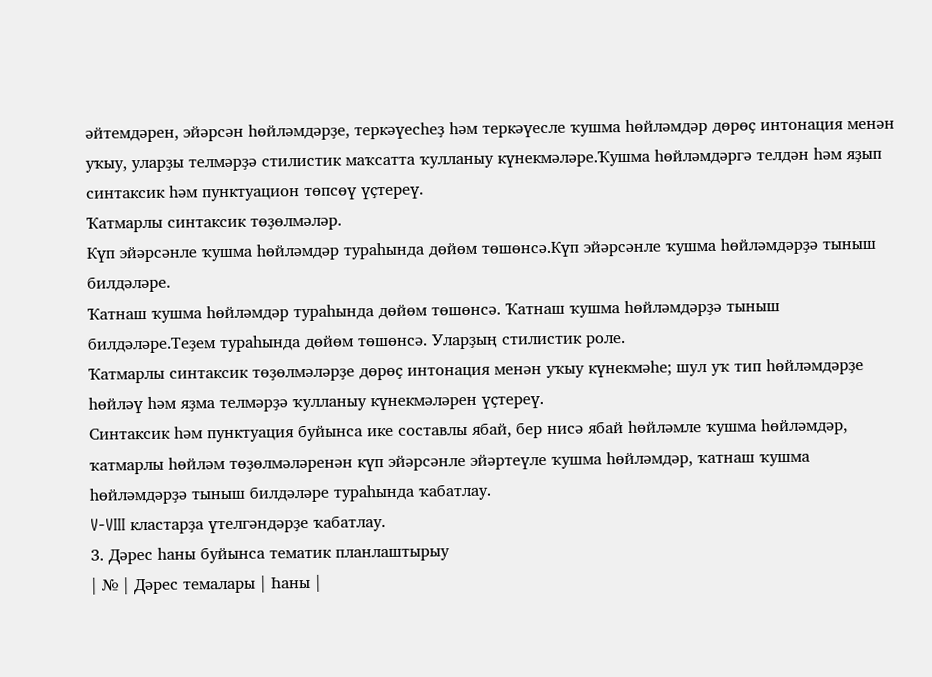әйтемдәрен, эйәрсән һөйләмдәрҙе, теркәүесһеҙ һәм теркәүесле ҡушма һөйләмдәр дөрөҫ интонация менән уҡыу, уларҙы телмәрҙә стилистик маҡсатта ҡулланыу күнекмәләре.Ҡушма һөйләмдәргә телдән һәм яҙып синтаксик һәм пунктуацион төпсөү үҫтереү.
Ҡатмарлы синтаксик төҙөлмәләр.
Күп эйәрсәнле ҡушма һөйләмдәр тураһында дөйөм төшөнсә.Күп эйәрсәнле ҡушма һөйләмдәрҙә тыныш билдәләре.
Ҡатнаш ҡушма һөйләмдәр тураһында дөйөм төшөнсә. Ҡатнаш ҡушма һөйләмдәрҙә тыныш билдәләре.Теҙем тураһында дөйөм төшөнсә. Уларҙың стилистик роле.
Ҡатмарлы синтаксик төҙөлмәләрҙе дөрөҫ интонация менән уҡыу күнекмәһе; шул уҡ тип һөйләмдәрҙе һөйләү һәм яҙма телмәрҙә ҡулланыу күнекмәләрен үҫтереү.
Синтаксик һәм пунктуация буйынса ике составлы ябай, бер нисә ябай һөйләмле ҡушма һөйләмдәр, ҡатмарлы һөйләм төҙөлмәләренән күп эйәрсәнле эйәртеүле ҡушма һөйләмдәр, ҡатнаш ҡушма һөйләмдәрҙә тыныш билдәләре тураһында ҡабатлау.
V-VIII кластарҙа үтелгәндәрҙе ҡабатлау.
3. Дәрес һаны буйынса тематик планлаштырыу
| № | Дәрес темалары | Һаны |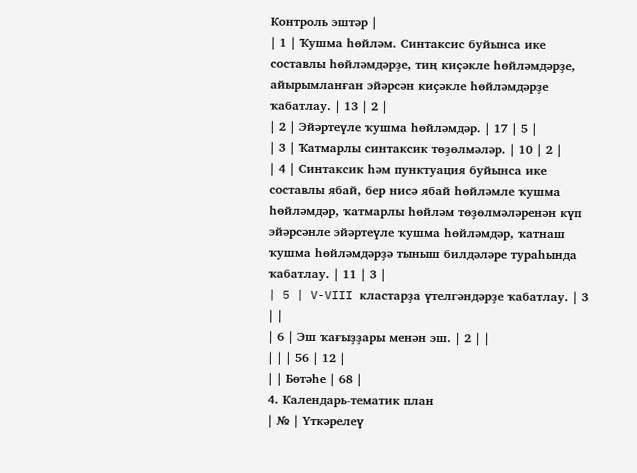Контроль эштәр |
| 1 | Ҡушма һөйләм. Синтаксис буйынса ике составлы һөйләмдәрҙе, тиң киҫәкле һөйләмдәрҙе, айырымланған эйәрсән киҫәкле һөйләмдәрҙе ҡабатлау. | 13 | 2 |
| 2 | Эйәртеүле ҡушма һөйләмдәр. | 17 | 5 |
| 3 | Ҡатмарлы синтаксик төҙөлмәләр. | 10 | 2 |
| 4 | Синтаксик һәм пунктуация буйынса ике составлы ябай, бер нисә ябай һөйләмле ҡушма һөйләмдәр, ҡатмарлы һөйләм төҙөлмәләренән күп эйәрсәнле эйәртеүле ҡушма һөйләмдәр, ҡатнаш ҡушма һөйләмдәрҙә тыныш билдәләре тураһында ҡабатлау. | 11 | 3 |
| 5 | V-VIII кластарҙа үтелгәндәрҙе ҡабатлау. | 3 | |
| 6 | Эш ҡағыҙҙары менән эш. | 2 | |
| | | 56 | 12 |
| | Бөтәһе | 68 |
4. Календарь-тематик план
| № | Үткәрелеү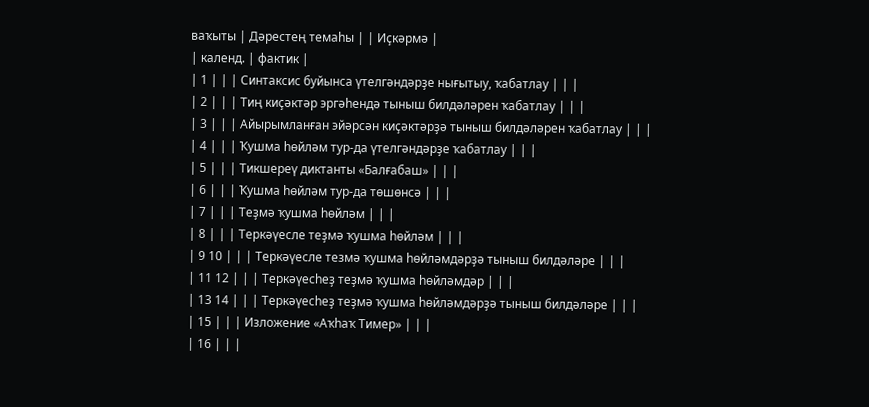ваҡыты | Дәрестең темаһы | | Иҫкәрмә |
| календ. | фактик |
| 1 | | | Синтаксис буйынса үтелгәндәрҙе нығытыу, ҡабатлау | | |
| 2 | | | Тиң киҫәктәр эргәһендә тыныш билдәләрен ҡабатлау | | |
| 3 | | | Айырымланған эйәрсән киҫәктәрҙә тыныш билдәләрен ҡабатлау | | |
| 4 | | | Ҡушма һөйләм тур-да үтелгәндәрҙе ҡабатлау | | |
| 5 | | | Тикшереү диктанты «Балғабаш» | | |
| 6 | | | Ҡушма һөйләм тур-да төшөнсә | | |
| 7 | | | Теҙмә ҡушма һөйләм | | |
| 8 | | | Теркәүесле теҙмә ҡушма һөйләм | | |
| 9 10 | | | Теркәүесле тезмә ҡушма һөйләмдәрҙә тыныш билдәләре | | |
| 11 12 | | | Теркәүесһеҙ теҙмә ҡушма һөйләмдәр | | |
| 13 14 | | | Теркәүесһеҙ теҙмә ҡушма һөйләмдәрҙә тыныш билдәләре | | |
| 15 | | | Изложение «Аҡһаҡ Тимер» | | |
| 16 | | |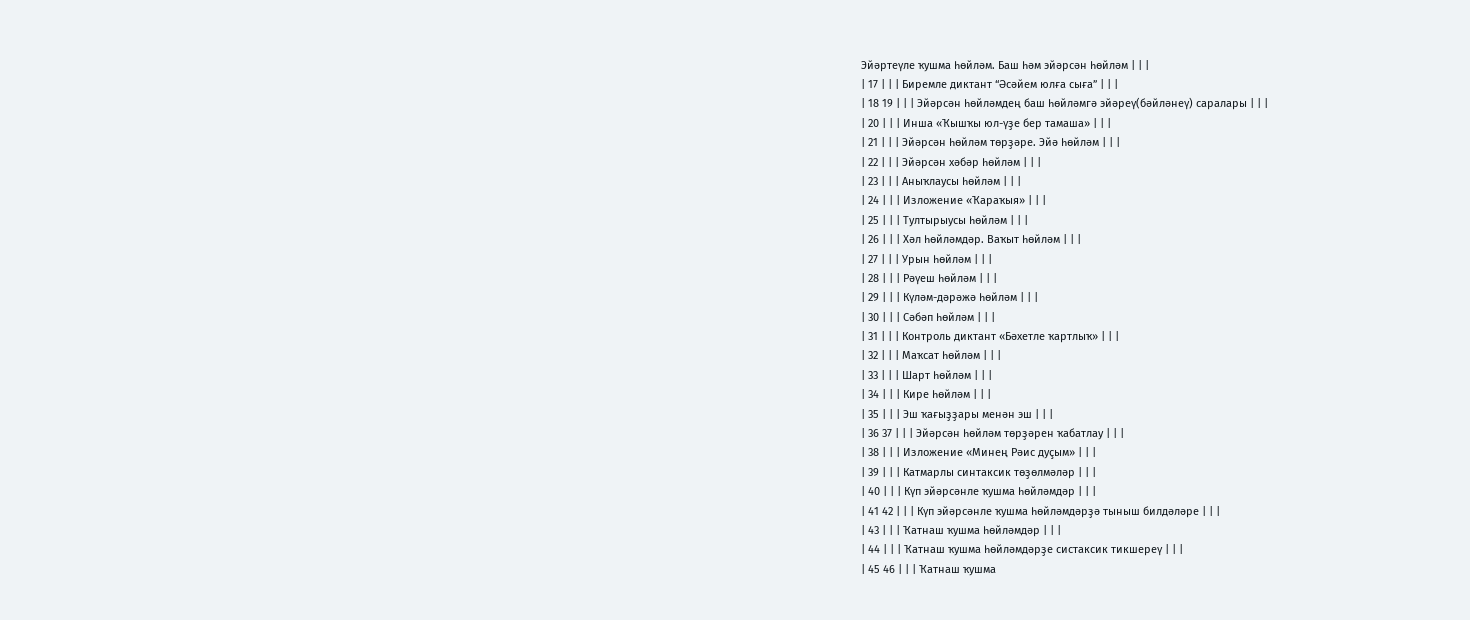Эйәртеүле ҡушма һөйләм. Баш һәм эйәрсән һөйләм | | |
| 17 | | | Биремле диктант “Әсәйем юлға сыға” | | |
| 18 19 | | | Эйәрсән һөйләмдең баш һөйләмгә эйәреү(бәйләнеү) саралары | | |
| 20 | | | Инша «Ҡышҡы юл-үҙе бер тамаша» | | |
| 21 | | | Эйәрсән һөйләм төрҙәре. Эйә һөйләм | | |
| 22 | | | Эйәрсән хәбәр һөйләм | | |
| 23 | | | Аныҡлаусы һөйләм | | |
| 24 | | | Изложение «Ҡараҡыя» | | |
| 25 | | | Тултырыусы һөйләм | | |
| 26 | | | Хәл һөйләмдәр. Ваҡыт һөйләм | | |
| 27 | | | Урын һөйләм | | |
| 28 | | | Рәүеш һөйләм | | |
| 29 | | | Күләм-дәрәжә һөйләм | | |
| 30 | | | Сәбәп һөйләм | | |
| 31 | | | Контроль диктант «Бәхетле ҡартлыҡ» | | |
| 32 | | | Маҡсат һөйләм | | |
| 33 | | | Шарт һөйләм | | |
| 34 | | | Кире һөйләм | | |
| 35 | | | Эш ҡағыҙҙары менән эш | | |
| 36 37 | | | Эйәрсән һөйләм төрҙәрен ҡабатлау | | |
| 38 | | | Изложение «Минең Рәис дуçым» | | |
| 39 | | | Катмарлы синтаксик төҙөлмәләр | | |
| 40 | | | Күп эйәрсәнле ҡушма һөйләмдәр | | |
| 41 42 | | | Күп эйәрсәнле ҡушма һөйләмдәрҙә тыныш билдәләре | | |
| 43 | | | Ҡатнаш ҡушма һөйләмдәр | | |
| 44 | | | Ҡатнаш ҡушма һөйләмдәрҙе систаксик тикшереү | | |
| 45 46 | | | Ҡатнаш ҡушма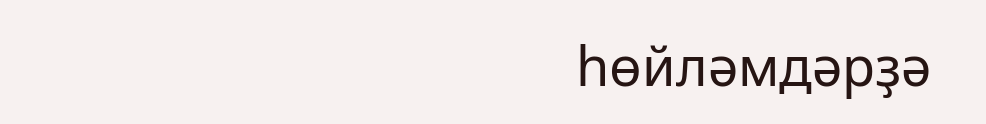һөйләмдәрҙә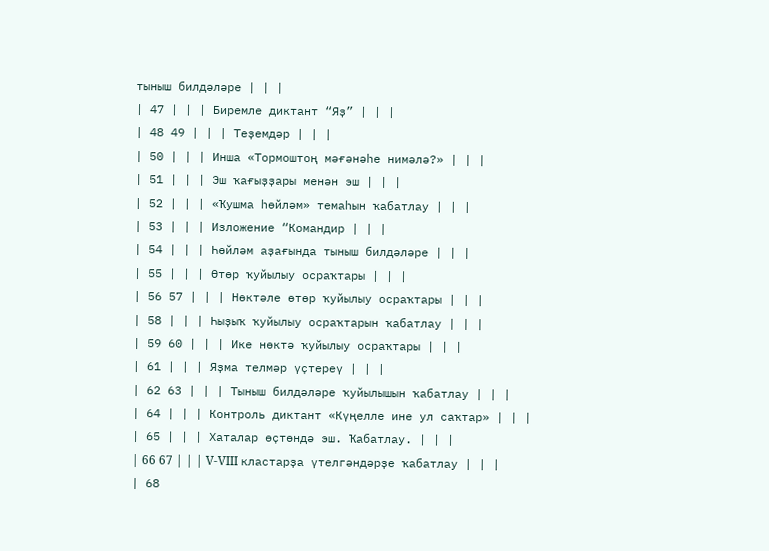тыныш билдәләре | | |
| 47 | | | Биремле диктант “Яҙ” | | |
| 48 49 | | | Теҙемдәр | | |
| 50 | | | Инша «Тормоштоң мәғәнәһе нимәлә?» | | |
| 51 | | | Эш ҡағыҙҙары менән эш | | |
| 52 | | | «Ҡушма һөйләм» темаһын ҡабатлау | | |
| 53 | | | Изложение “Командир | | |
| 54 | | | Һөйләм аҙағында тыныш билдәләре | | |
| 55 | | | Өтөр ҡуйылыу осраҡтары | | |
| 56 57 | | | Нөктәле өтөр ҡуйылыу осраҡтары | | |
| 58 | | | Һыҙыҡ ҡуйылыу осраҡтарын ҡабатлау | | |
| 59 60 | | | Ике нөктә ҡуйылыу осраҡтары | | |
| 61 | | | Яҙма телмәр үҫтереү | | |
| 62 63 | | | Тыныш билдәләре ҡуйылышын ҡабатлау | | |
| 64 | | | Контроль диктант «Күңелле ине ул саҡтар» | | |
| 65 | | | Хаталар өҫтөндә эш. Ҡабатлау. | | |
| 66 67 | | | V-VIII кластарҙа үтелгәндәрҙе ҡабатлау | | |
| 68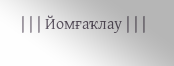| | | Йомғаҡлау | | |